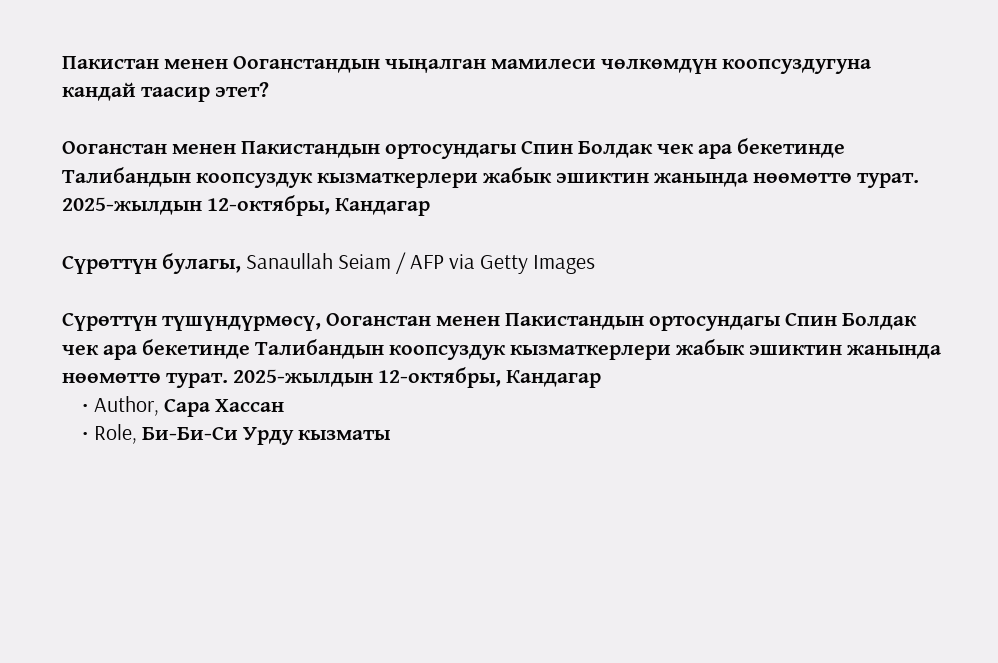Пакистан менен Ооганстандын чыңалган мамилеси чөлкөмдүн коопсуздугуна кандай таасир этет?

Ооганстан менен Пакистандын ортосундагы Спин Болдак чек ара бекетинде Талибандын коопсуздук кызматкерлери жабык эшиктин жанында нөөмөттө турат. 2025-жылдын 12-октябры, Кандагар

Сүрөттүн булагы, Sanaullah Seiam / AFP via Getty Images

Сүрөттүн түшүндүрмөсү, Ооганстан менен Пакистандын ортосундагы Спин Болдак чек ара бекетинде Талибандын коопсуздук кызматкерлери жабык эшиктин жанында нөөмөттө турат. 2025-жылдын 12-октябры, Кандагар
    • Author, Сара Хассан
    • Role, Би-Би-Си Урду кызматы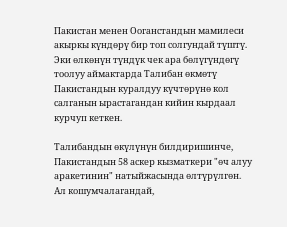Пакистан менен Ооганстандын мамилеси акыркы күндөрү бир топ солгундай түштү. Эки өлкөнүн түндүк чек ара бөлүгүндөгү тоолуу аймактарда Талибан өкмөтү Пакистандын куралдуу күчтөрүнө кол салганын ырастагандан кийин кырдаал курчуп кеткен.

Талибандын өкүлүнүн билдиришинче, Пакистандын 58 аскер кызматкери "өч алуу аракетинин" натыйжасында өлтүрүлгөн. Ал кошумчалагандай,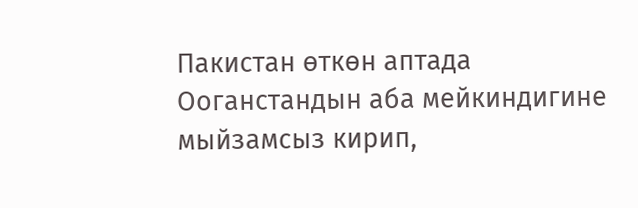Пакистан өткөн аптада Ооганстандын аба мейкиндигине мыйзамсыз кирип,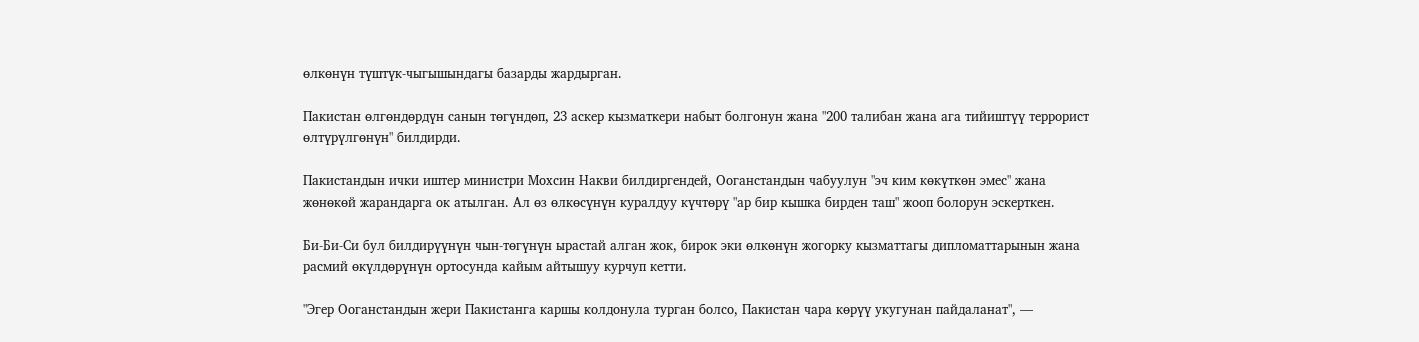өлкөнүн түштүк-чыгышындагы базарды жардырган.

Пакистан өлгөндөрдүн санын төгүндөп, 23 аскер кызматкери набыт болгонун жана "200 талибан жана ага тийиштүү террорист өлтүрүлгөнүн" билдирди.

Пакистандын ички иштер министри Мохсин Накви билдиргендей, Ооганстандын чабуулун "эч ким көкүткөн эмес" жана жөнөкөй жарандарга ок атылган. Ал өз өлкөсүнүн куралдуу күчтөрү "ар бир кышка бирден таш" жооп болорун эскерткен.

Би-Би-Си бул билдирүүнүн чын-төгүнүн ырастай алган жок, бирок эки өлкөнүн жогорку кызматтагы дипломаттарынын жана расмий өкүлдөрүнүн ортосунда кайым айтышуу курчуп кетти.

"Эгер Ооганстандын жери Пакистанга каршы колдонула турган болсо, Пакистан чара көрүү укугунан пайдаланат", —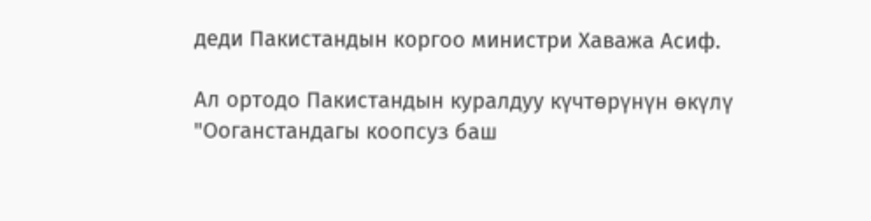деди Пакистандын коргоо министри Хаважа Асиф.

Ал ортодо Пакистандын куралдуу күчтөрүнүн өкүлү "Ооганстандагы коопсуз баш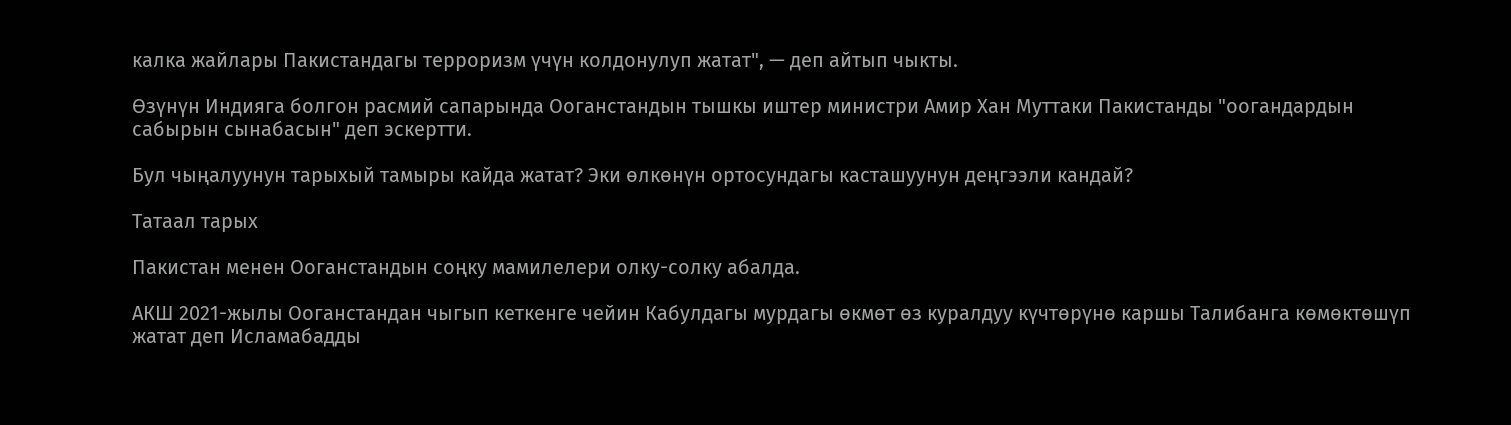калка жайлары Пакистандагы терроризм үчүн колдонулуп жатат", — деп айтып чыкты.

Өзүнүн Индияга болгон расмий сапарында Ооганстандын тышкы иштер министри Амир Хан Муттаки Пакистанды "оогандардын сабырын сынабасын" деп эскертти.

Бул чыңалуунун тарыхый тамыры кайда жатат? Эки өлкөнүн ортосундагы касташуунун деңгээли кандай?

Татаал тарых

Пакистан менен Ооганстандын соңку мамилелери олку-солку абалда.

АКШ 2021-жылы Ооганстандан чыгып кеткенге чейин Кабулдагы мурдагы өкмөт өз куралдуу күчтөрүнө каршы Талибанга көмөктөшүп жатат деп Исламабадды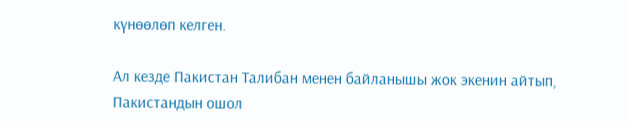күнөөлөп келген.

Ал кезде Пакистан Талибан менен байланышы жок экенин айтып, Пакистандын ошол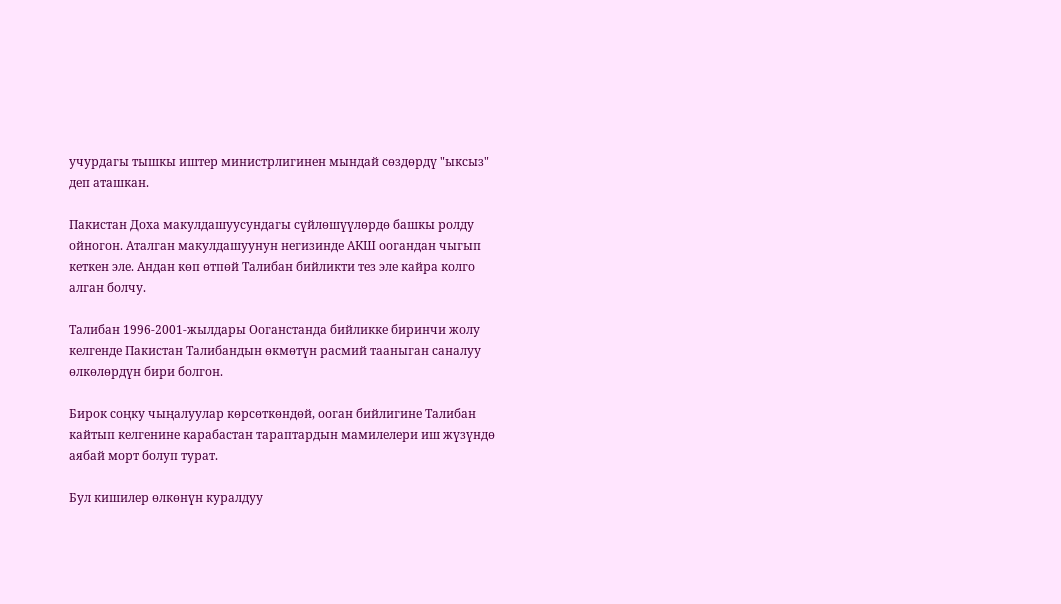учурдагы тышкы иштер министрлигинен мындай сөздөрдү "ыксыз" деп аташкан.

Пакистан Доха макулдашуусундагы сүйлөшүүлөрдө башкы ролду ойногон. Аталган макулдашуунун негизинде АКШ оогандан чыгып кеткен эле. Андан көп өтпөй Талибан бийликти тез эле кайра колго алган болчу.

Талибан 1996-2001-жылдары Ооганстанда бийликке биринчи жолу келгенде Пакистан Талибандын өкмөтүн расмий тааныган саналуу өлкөлөрдүн бири болгон.

Бирок соңку чыңалуулар көрсөткөндөй, ооган бийлигине Талибан кайтып келгенине карабастан тараптардын мамилелери иш жүзүндө аябай морт болуп турат.

Бул кишилер өлкөнүн куралдуу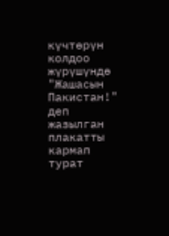күчтөрүн колдоо жүрүшүндө "Жашасын Пакистан!" деп жазылган плакатты кармап турат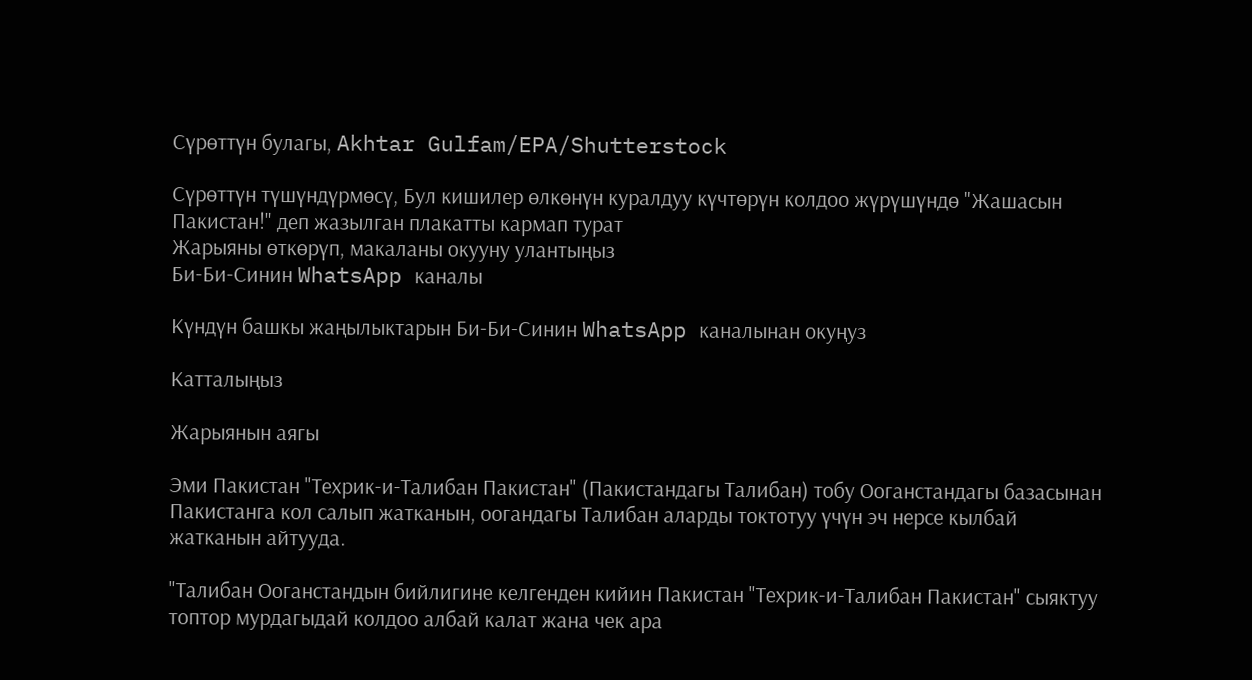Сүрөттүн булагы, Akhtar Gulfam/EPA/Shutterstock

Сүрөттүн түшүндүрмөсү, Бул кишилер өлкөнүн куралдуу күчтөрүн колдоо жүрүшүндө "Жашасын Пакистан!" деп жазылган плакатты кармап турат
Жарыяны өткөрүп, макаланы окууну улантыңыз
Би-Би-Синин WhatsApp каналы

Күндүн башкы жаңылыктарын Би-Би-Синин WhatsApp каналынан окуңуз

Катталыңыз

Жарыянын аягы

Эми Пакистан "Техрик-и-Талибан Пакистан" (Пакистандагы Талибан) тобу Ооганстандагы базасынан Пакистанга кол салып жатканын, оогандагы Талибан аларды токтотуу үчүн эч нерсе кылбай жатканын айтууда.

"Талибан Ооганстандын бийлигине келгенден кийин Пакистан "Техрик-и-Талибан Пакистан" сыяктуу топтор мурдагыдай колдоо албай калат жана чек ара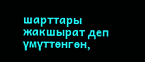шарттары жакшырат деп үмүттөнгөн,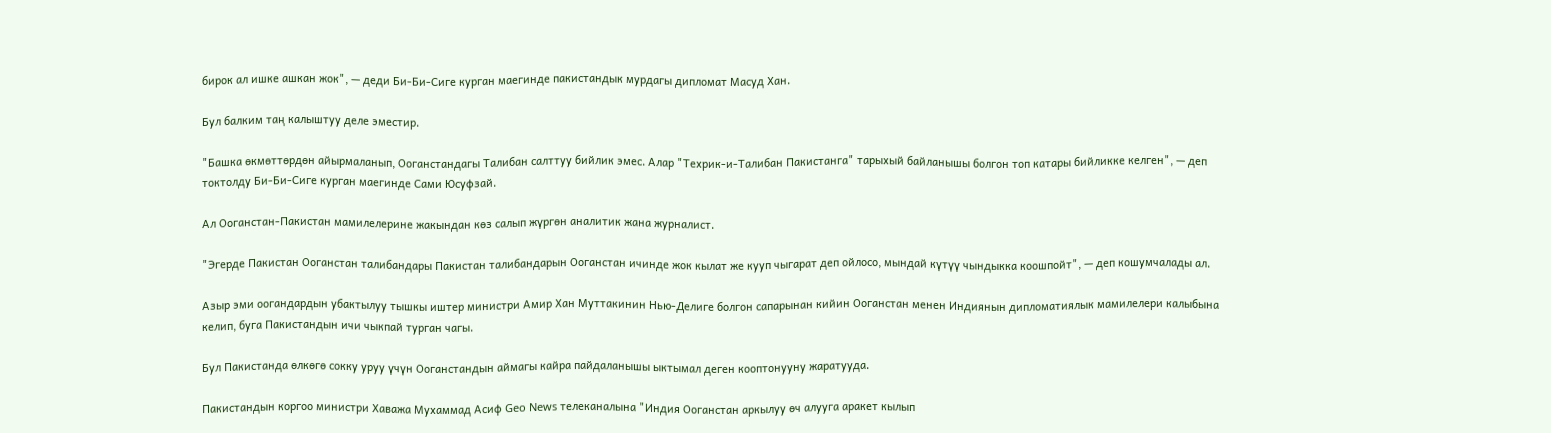бирок ал ишке ашкан жок", — деди Би-Би-Сиге курган маегинде пакистандык мурдагы дипломат Масуд Хан.

Бул балким таң калыштуу деле эместир.

"Башка өкмөттөрдөн айырмаланып, Ооганстандагы Талибан салттуу бийлик эмес. Алар "Техрик-и-Талибан Пакистанга" тарыхый байланышы болгон топ катары бийликке келген", — деп токтолду Би-Би-Сиге курган маегинде Сами Юсуфзай.

Ал Ооганстан-Пакистан мамилелерине жакындан көз салып жүргөн аналитик жана журналист.

"Эгерде Пакистан Ооганстан талибандары Пакистан талибандарын Ооганстан ичинде жок кылат же кууп чыгарат деп ойлосо, мындай күтүү чындыкка коошпойт", — деп кошумчалады ал.

Азыр эми оогандардын убактылуу тышкы иштер министри Амир Хан Муттакинин Нью-Делиге болгон сапарынан кийин Ооганстан менен Индиянын дипломатиялык мамилелери калыбына келип, буга Пакистандын ичи чыкпай турган чагы.

Бул Пакистанда өлкөгө сокку уруу үчүн Ооганстандын аймагы кайра пайдаланышы ыктымал деген кооптонууну жаратууда.

Пакистандын коргоо министри Хаважа Мухаммад Асиф Geo News телеканалына "Индия Ооганстан аркылуу өч алууга аракет кылып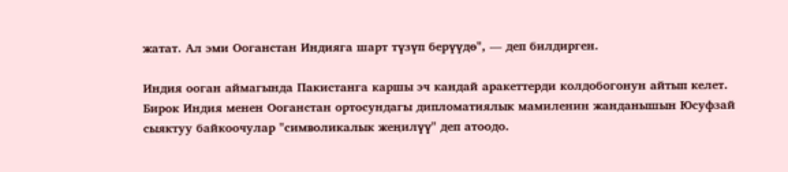жатат. Ал эми Ооганстан Индияга шарт түзүп берүүдө", — деп билдирген.

Индия ооган аймагында Пакистанга каршы эч кандай аракеттерди колдобогонун айтып келет. Бирок Индия менен Ооганстан ортосундагы дипломатиялык мамиленин жанданышын Юсуфзай сыяктуу байкоочулар "символикалык жеңилүү" деп атоодо.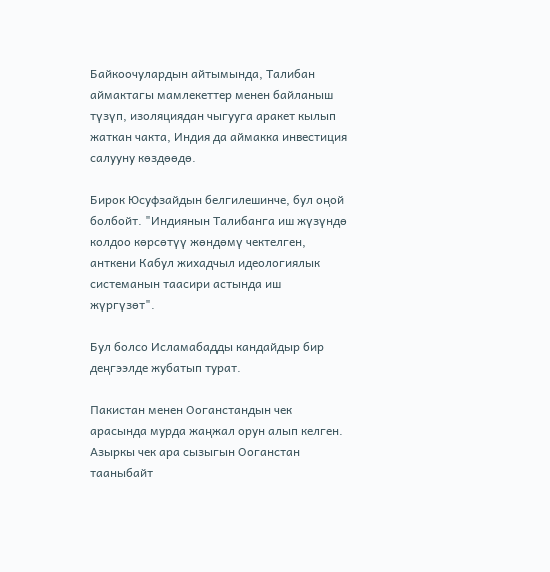Байкоочулардын айтымында, Талибан аймактагы мамлекеттер менен байланыш түзүп, изоляциядан чыгууга аракет кылып жаткан чакта, Индия да аймакка инвестиция салууну көздөөдө.

Бирок Юсуфзайдын белгилешинче, бул оңой болбойт. "Индиянын Талибанга иш жүзүндө колдоо көрсөтүү жөндөмү чектелген, анткени Кабул жихадчыл идеологиялык системанын таасири астында иш жүргүзөт".

Бул болсо Исламабадды кандайдыр бир деңгээлде жубатып турат.

Пакистан менен Ооганстандын чек арасында мурда жаңжал орун алып келген. Азыркы чек ара сызыгын Ооганстан тааныбайт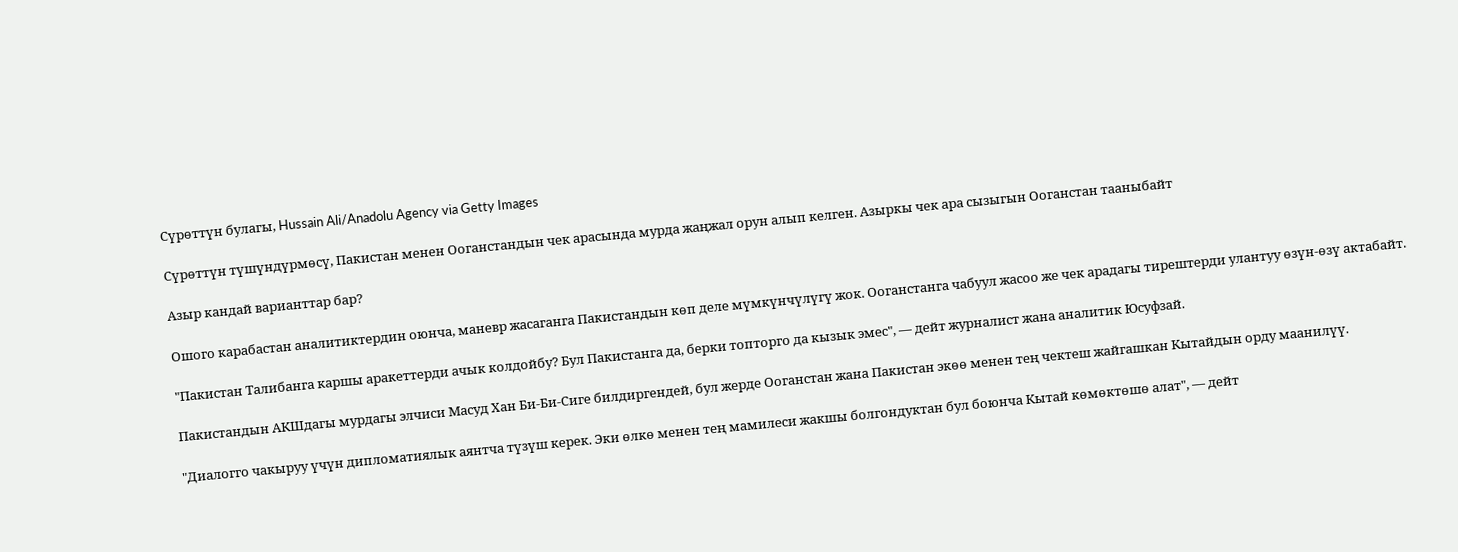Сүрөттүн булагы, Hussain Ali/Anadolu Agency via Getty Images

Сүрөттүн түшүндүрмөсү, Пакистан менен Ооганстандын чек арасында мурда жаңжал орун алып келген. Азыркы чек ара сызыгын Ооганстан тааныбайт

Азыр кандай варианттар бар?

Ошого карабастан аналитиктердин оюнча, маневр жасаганга Пакистандын көп деле мүмкүнчүлүгү жок. Ооганстанга чабуул жасоо же чек арадагы тирештерди улантуу өзүн-өзү актабайт.

"Пакистан Талибанга каршы аракеттерди ачык колдойбу? Бул Пакистанга да, берки топторго да кызык эмес", — дейт журналист жана аналитик Юсуфзай.

Пакистандын АКШдагы мурдагы элчиси Масуд Хан Би-Би-Сиге билдиргендей, бул жерде Ооганстан жана Пакистан экөө менен тең чектеш жайгашкан Кытайдын орду маанилүү.

"Диалогго чакыруу үчүн дипломатиялык аянтча түзүш керек. Эки өлкө менен тең мамилеси жакшы болгондуктан бул боюнча Кытай көмөктөшө алат", — дейт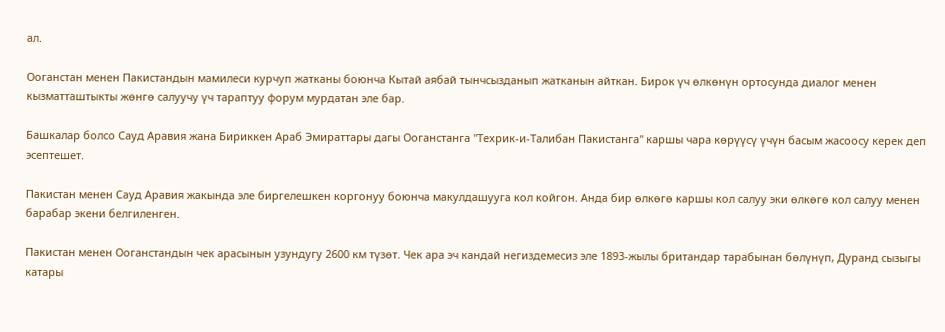ал.

Ооганстан менен Пакистандын мамилеси курчуп жатканы боюнча Кытай аябай тынчсызданып жатканын айткан. Бирок үч өлкөнүн ортосунда диалог менен кызматташтыкты жөнгө салуучу үч тараптуу форум мурдатан эле бар.

Башкалар болсо Сауд Аравия жана Бириккен Араб Эмираттары дагы Ооганстанга "Техрик-и-Талибан Пакистанга" каршы чара көрүүсү үчүн басым жасоосу керек деп эсептешет.

Пакистан менен Сауд Аравия жакында эле биргелешкен коргонуу боюнча макулдашууга кол койгон. Анда бир өлкөгө каршы кол салуу эки өлкөгө кол салуу менен барабар экени белгиленген.

Пакистан менен Ооганстандын чек арасынын узундугу 2600 км түзөт. Чек ара эч кандай негиздемесиз эле 1893-жылы британдар тарабынан бөлүнүп, Дуранд сызыгы катары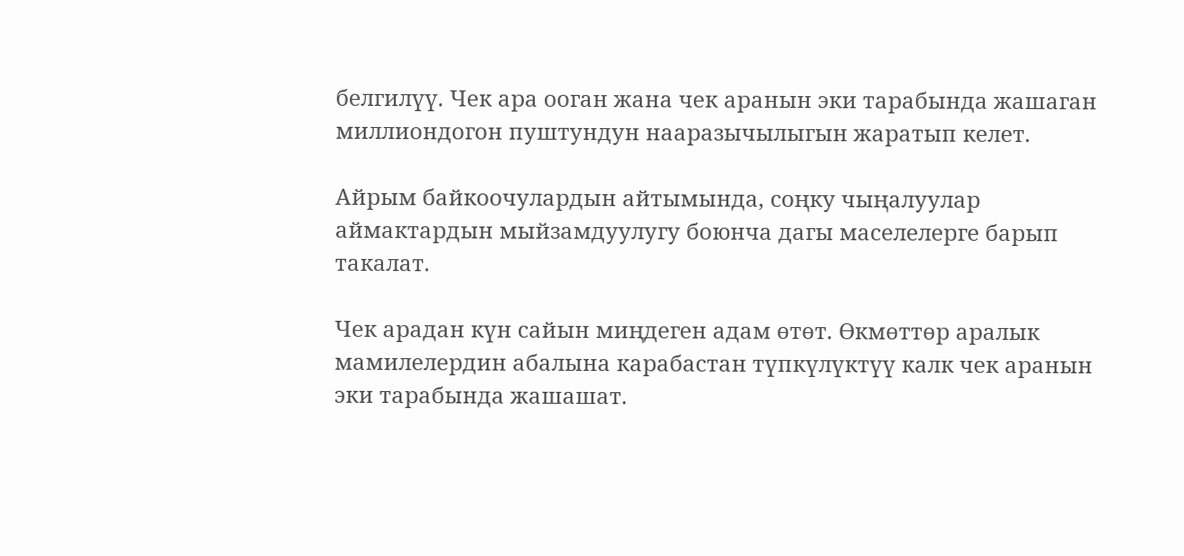белгилүү. Чек ара ооган жана чек аранын эки тарабында жашаган миллиондогон пуштундун нааразычылыгын жаратып келет.

Айрым байкоочулардын айтымында, соңку чыңалуулар аймактардын мыйзамдуулугу боюнча дагы маселелерге барып такалат.

Чек арадан күн сайын миңдеген адам өтөт. Өкмөттөр аралык мамилелердин абалына карабастан түпкүлүктүү калк чек аранын эки тарабында жашашат.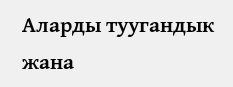Аларды туугандык жана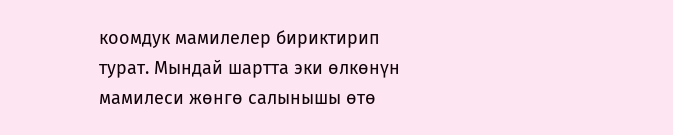коомдук мамилелер бириктирип турат. Мындай шартта эки өлкөнүн мамилеси жөнгө салынышы өтө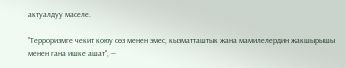актуалдуу маселе.

"Терроризмге чекит коюу сөз менен эмес, кызматташтык жана мамилелердин жакшырышы менен гана ишке ашат", —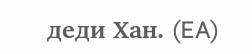деди Хан. (EA)